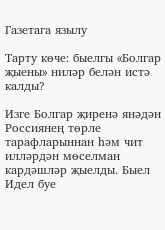Газетага язылу

Тарту көче: быелгы «Болгар җыены» ниләр белән истә калды?

Изге Болгар җиренә янәдән Россиянең төрле тарафларыннан һәм чит илләрдән мөселман кардәшләр җыелды. Быел Идел буе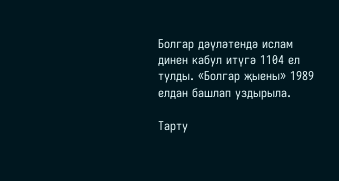Болгар дәүләтендә ислам динен кабул итүгә 1104 ел тулды. «Болгар җыены» 1989 елдан башлап уздырыла.

Тарту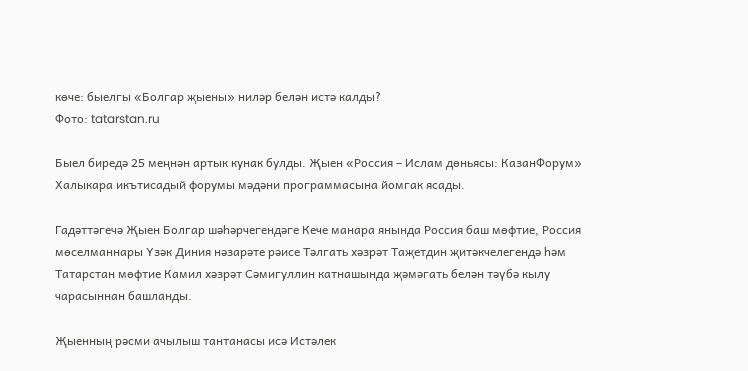көче: быелгы «Болгар җыены» ниләр белән истә калды?
Фото: tatarstan.ru

Быел биредә 25 меңнән артык кунак булды. Җыен «Россия – Ислам дөньясы: КазанФорум» Халыкара икътисадый форумы мәдәни программасына йомгак ясады.

Гадәттәгечә Җыен Болгар шәһәрчегендәге Кече манара янында Россия баш мөфтие, Россия мөселманнары Үзәк Диния нәзарәте рәисе Тәлгать хәзрәт Таҗетдин җитәкчелегендә һәм Татарстан мөфтие Камил хәзрәт Сәмигуллин катнашында җәмәгать белән тәүбә кылу чарасыннан башланды.

Җыенның рәсми ачылыш тантанасы исә Истәлек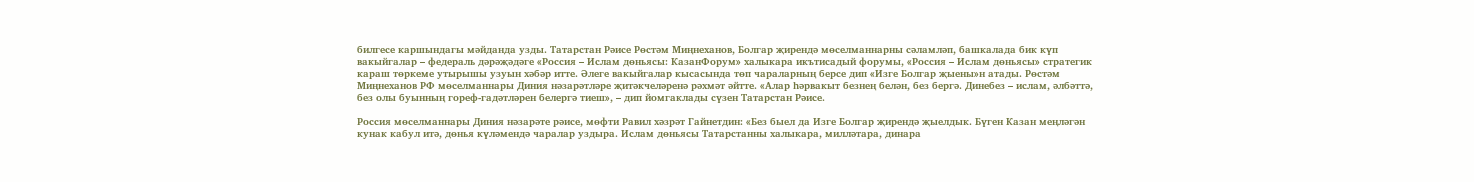билгесе каршындагы мәйданда узды. Татарстан Рәисе Рөстәм Миңнеханов, Болгар җирендә мөселманнарны сәламләп, башкалада бик күп вакыйгалар – федераль дәрәҗәдәге «Россия – Ислам дөньясы: КазанФорум» халыкара икътисадый форумы, «Россия – Ислам дөньясы» стратегик караш төркеме утырышы узуын хәбәр итте. Әлеге вакыйгалар кысасында төп чараларның берсе дип «Изге Болгар җыены»н атады. Рөстәм Миңнеханов РФ мөселманнары Диния нәзарәтләре җитәкчеләренә рәхмәт әйтте. «Алар һәрвакыт безнең белән, без бергә. Динебез – ислам, әлбәттә, без олы буынның гореф-гадәтләрен белергә тиеш», – дип йомгаклады сүзен Татарстан Рәисе.

Россия мөселманнары Диния нәзарәте рәисе, мөфти Равил хәзрәт Гайнетдин: «Без быел да Изге Болгар җирендә җыелдык. Бүген Казан меңләгән кунак кабул итә, дөнья күләмендә чаралар уздыра. Ислам дөньясы Татарстанны халыкара, милләтара, динара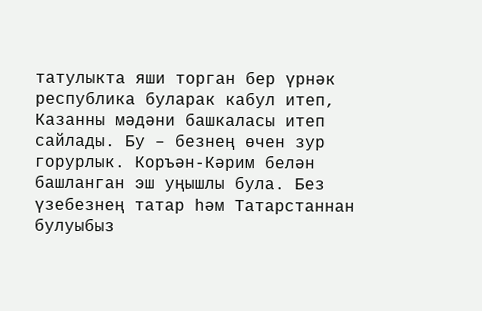татулыкта яши торган бер үрнәк республика буларак кабул итеп, Казанны мәдәни башкаласы итеп сайлады. Бу – безнең өчен зур горурлык. Коръән-Кәрим белән башланган эш уңышлы була. Без үзебезнең татар һәм Татарстаннан булуыбыз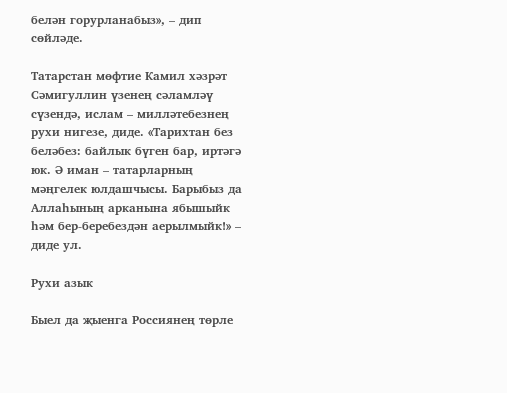белән горурланабыз», – дип сөйләде.

Татарстан мөфтие Камил хәзрәт Сәмигуллин үзенең сәламләү сүзендә, ислам – милләтебезнең рухи нигезе, диде. «Тарихтан без беләбез: байлык бүген бар, иртәгә юк. Ә иман – татарларның мәңгелек юлдашчысы. Барыбыз да Аллаһының арканына ябышыйк һәм бер-беребездән аерылмыйк!» – диде ул.

Рухи азык

Быел да җыенга Россиянең төрле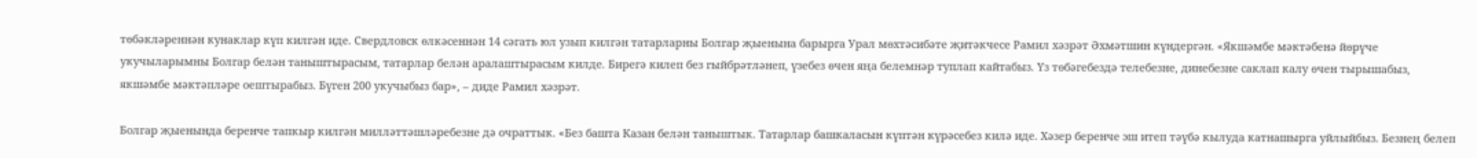төбәкләреннән кунаклар күп килгән иде. Свердловск өлкәсеннән 14 сәгать юл узып килгән татарларны Болгар җыенына барырга Урал мөхтәсибәте җитәкчесе Рамил хәзрәт Әхмәтшин күндергән. «Якшәмбе мәктәбенә йөрүче укучыларымны Болгар белән таныштырасым, татарлар белән аралаштырасым килде. Бирегә килеп без гыйбрәтләнеп, үзебез өчен яңа белемнәр туплап кайтабыз. Үз төбәгебездә телебезне, динебезне саклап калу өчен тырышабыз, якшәмбе мәктәпләре оештырабыз. Бүген 200 укучыбыз бар», – диде Рамил хәзрәт.

Болгар җыенында беренче тапкыр килгән милләттәшләребезне дә очраттык. «Без башта Казан белән таныштык. Татарлар башкаласын күптән күрәсебез килә иде. Хәзер беренче эш итеп тәүбә кылуда катнашырга уйлыйбыз. Безнең белеп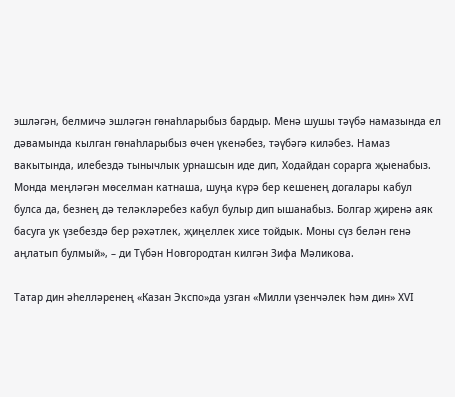эшләгән, белмичә эшләгән гөнаһларыбыз бардыр. Менә шушы тәүбә намазында ел дәвамында кылган гөнаһларыбыз өчен үкенәбез, тәүбәгә киләбез. Намаз вакытында, илебездә тынычлык урнашсын иде дип, Ходайдан сорарга җыенабыз. Монда меңләгән мөселман катнаша, шуңа күрә бер кешенең догалары кабул булса да, безнең дә теләкләребез кабул булыр дип ышанабыз. Болгар җиренә аяк басуга ук үзебездә бер рәхәтлек, җиңеллек хисе тойдык. Моны сүз белән генә аңлатып булмый», – ди Түбән Новгородтан килгән Зифа Мәликова.

Татар дин әһелләренең «Казан Экспо»да узган «Милли үзенчәлек һәм дин» ХVI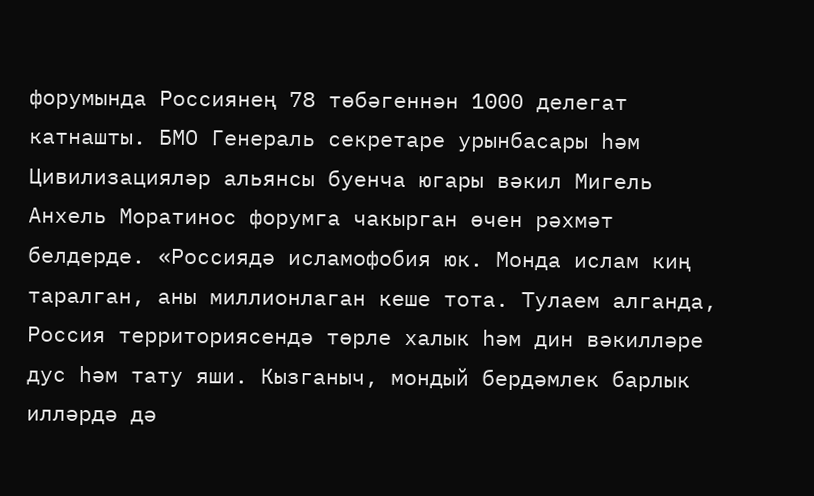форумында Россиянең 78 төбәгеннән 1000 делегат катнашты. БМО Генераль секретаре урынбасары һәм Цивилизацияләр альянсы буенча югары вәкил Мигель Анхель Моратинос форумга чакырган өчен рәхмәт белдерде. «Россиядә исламофобия юк. Монда ислам киң таралган, аны миллионлаган кеше тота. Тулаем алганда, Россия территориясендә төрле халык һәм дин вәкилләре дус һәм тату яши. Кызганыч, мондый бердәмлек барлык илләрдә дә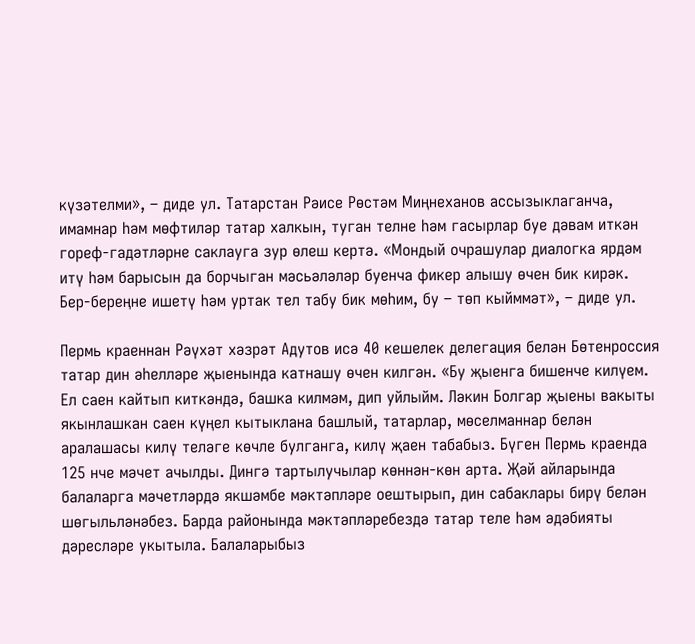күзәтелми», – диде ул. Татарстан Рәисе Рөстәм Миңнеханов ассызыклаганча, имамнар һәм мөфтиләр татар халкын, туган телне һәм гасырлар буе дәвам иткән гореф-гадәтләрне саклауга зур өлеш кертә. «Мондый очрашулар диалогка ярдәм итү һәм барысын да борчыган мәсьәләләр буенча фикер алышу өчен бик кирәк. Бер-береңне ишетү һәм уртак тел табу бик мөһим, бу – төп кыйммәт», – диде ул.

Пермь краеннан Рәүхәт хәзрәт Адутов исә 40 кешелек делегация белән Бөтенроссия татар дин әһелләре җыенында катнашу өчен килгән. «Бу җыенга бишенче килүем. Ел саен кайтып киткәндә, башка килмәм, дип уйлыйм. Ләкин Болгар җыены вакыты якынлашкан саен күңел кытыклана башлый, татарлар, мөселманнар белән аралашасы килү теләге көчле булганга, килү җаен табабыз. Бүген Пермь краенда 125 нче мәчет ачылды. Дингә тартылучылар көннән-көн арта. Җәй айларында балаларга мәчетләрдә якшәмбе мәктәпләре оештырып, дин сабаклары бирү белән шөгыльләнәбез. Барда районында мәктәпләребездә татар теле һәм әдәбияты дәресләре укытыла. Балаларыбыз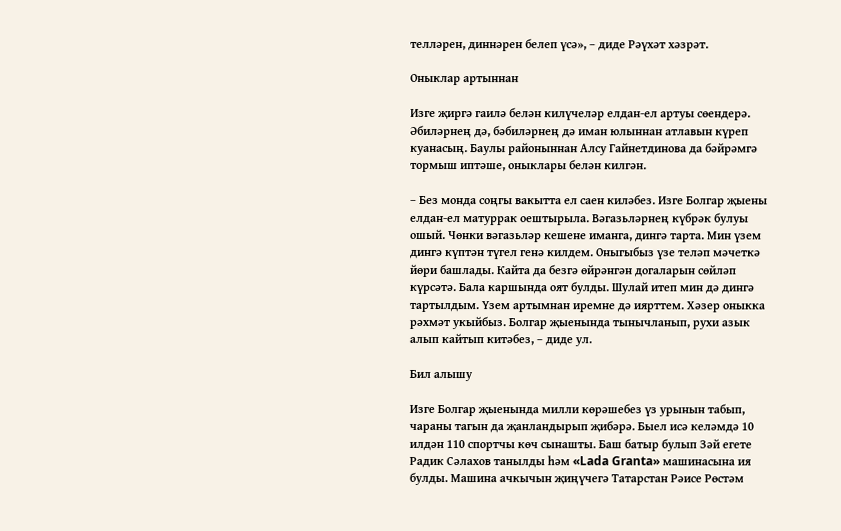телләрен, диннәрен белеп үсә», – диде Рәүхәт хәзрәт.

Оныклар артыннан

Изге җиргә гаилә белән килүчеләр елдан-ел артуы сөендерә. Әбиләрнең дә, бәбиләрнең дә иман юлыннан атлавын күреп куанасың. Баулы районыннан Алсу Гайнетдинова да бәйрәмгә тормыш иптәше, оныклары белән килгән.

– Без монда соңгы вакытта ел саен киләбез. Изге Болгар җыены елдан-ел матуррак оештырыла. Вәгазьләрнең күбрәк булуы ошый. Чөнки вәгазьләр кешене иманга, дингә тарта. Мин үзем дингә күптән түгел генә килдем. Оныгыбыз үзе теләп мәчеткә йөри башлады. Кайта да безгә өйрәнгән догаларын сөйләп күрсәтә. Бала каршында оят булды. Шулай итеп мин дә дингә тартылдым. Үзем артымнан иремне дә иярттем. Хәзер оныкка рәхмәт укыйбыз. Болгар җыенында тынычланып, рухи азык алып кайтып китәбез, – диде ул.

Бил алышу

Изге Болгар җыенында милли көрәшебез үз урынын табып, чараны тагын да җанландырып җибәрә. Быел исә келәмдә 10 илдән 110 спортчы көч сынашты. Баш батыр булып Зәй егете Радик Сәлахов танылды һәм «Lada Granta» машинасына ия булды. Машина ачкычын җиңүчегә Татарстан Рәисе Рөстәм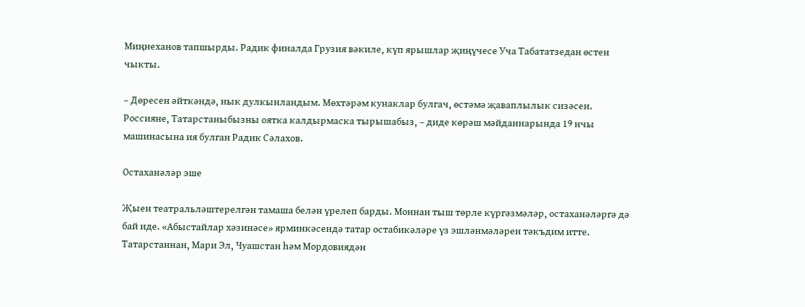Миңнеханов тапшырды. Радик финалда Грузия вәкиле, күп ярышлар җиңүчесе Уча Табататзедан өстен чыкты.

– Дөресен әйткәндә, нык дулкынландым. Мөхтәрәм кунаклар булгач, өстәмә җаваплылык сизәсен. Россияне, Татарстаныбызны оятка калдырмаска тырышабыз, – диде көрәш мәйданнарында 19 нчы машинасына ия булган Радик Сәлахов.

Остаханәләр эше

Җыен театральләштерелгән тамаша белән үрелеп барды. Моннан тыш төрле күргәзмәләр, остаханәләргә дә бай иде. «Абыстайлар хәзинәсе» ярминкәсендә татар остабикәләре үз эшләнмәләрен тәкъдим итте. Татарстаннан, Мари Эл, Чуашстан һәм Мордовиядән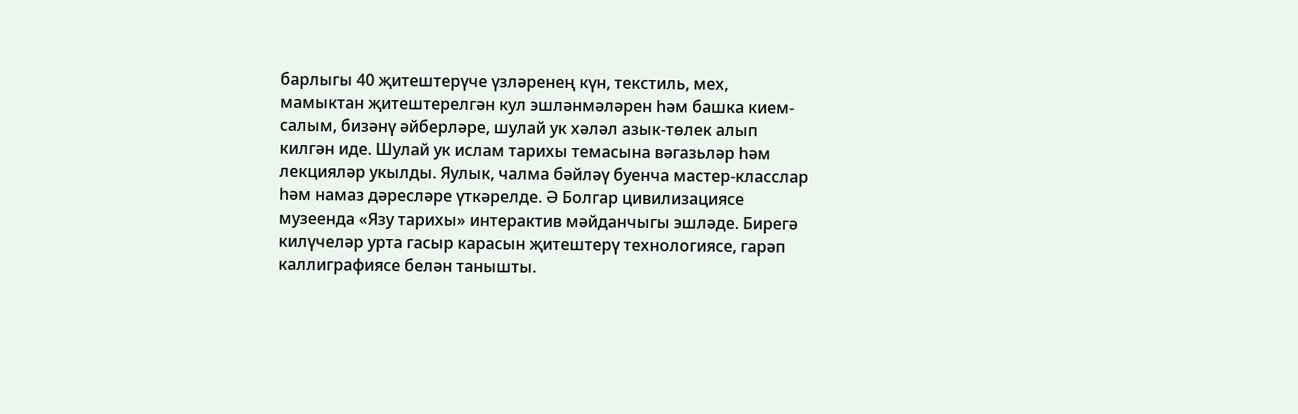барлыгы 40 җитештерүче үзләренең күн, текстиль, мех, мамыктан җитештерелгән кул эшләнмәләрен һәм башка кием-салым, бизәнү әйберләре, шулай ук хәләл азык-төлек алып килгән иде. Шулай ук ислам тарихы темасына вәгазьләр һәм лекцияләр укылды. Яулык, чалма бәйләү буенча мастер-класслар һәм намаз дәресләре үткәрелде. Ә Болгар цивилизациясе музеенда «Язу тарихы» интерактив мәйданчыгы эшләде. Бирегә килүчеләр урта гасыр карасын җитештерү технологиясе, гарәп каллиграфиясе белән танышты.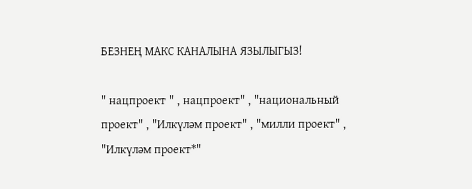БЕЗНЕҢ МАКС КАНАЛЫНА ЯЗЫЛЫГЫЗ!

" нацпроект " , нацпроект" , "национальный проект" , "Илкүләм проект" , "милли проект" , "Илкүләм проект*"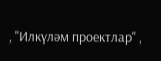, "Илкүләм проектлар" ,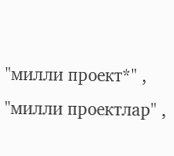"милли проект*" , "милли проектлар" ,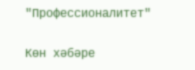"Профессионалитет"

Көн хәбәре